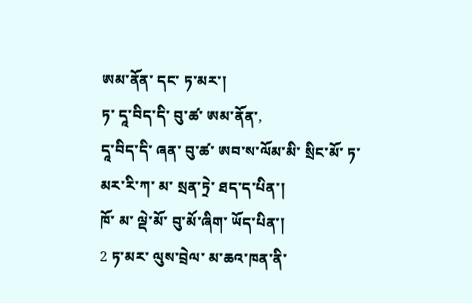ཨམ་ནོན་ དང་ ཏ་མར་།
ཏ་ དཱ་བིད་དི་ བུ་ཚ་ ཨམ་ནོན་,
དཱ་བིད་དི་ ཞན་ བུ་ཚ་ ཨབ་ས་ལོམ་མི་ སྲིང་མོ་ ཏ་མར་རི་ཀ་ མ་ སྲན་ཏྲེ་ ཐད་ད་པིན་།
ཁོ་ མ་ ལྡེ་མོ་ བུ་མོ་ཞིག་ ཡོད་པིན་།
2 ཏ་མར་ ལུས་བྲེལ་ མ་ཆའ་ཁན་ནི་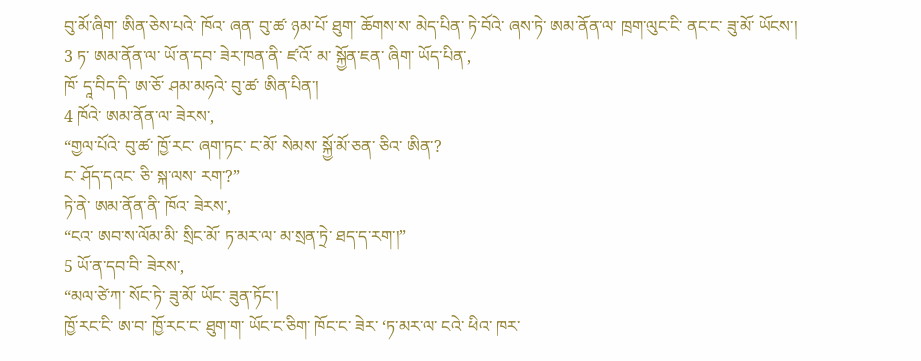བུ་མོ་ཞིག་ ཨིན་ཅེས་པའེ་ ཁོའ་ ཞན་ བུ་ཚ་ ཉམ་པོ་ ཐུག་ ཆོགས་ས་ མེད་པིན་ ཏེ་བོའེ་ ཞས་ཏེ་ ཨམ་ནོན་ལ་ ཁྲག་ལུང་ངི་ ནང་ང་ ཟུ་མོ་ ཡོངས་།
3 ཏ་ ཨམ་ནོན་ལ་ ཡོ་ན་དབ་ ཟེར་ཁན་ནི་ ཛ་འོ་ མ་ སྐྱོན་ཇན་ ཞིག་ ཡོད་པིན་,
ཁོ་ དཱ་བིད་དི་ ཨ་ཅོ་ ཤམ་མཧའེ་ བུ་ཚ་ ཨིན་པིན་།
4 ཁོའེ་ ཨམ་ནོན་ལ་ ཟེརས་,
“གྱལ་པོའེ་ བུ་ཚ་ ཁྱོ་རང་ ཞག་ཏང་ ང་མོ་ སེམས་ སྐྱོ་མོ་ཅན་ ཅིའ་ ཨིན་?
ང་ ཤོད་དའང་ ཅི་ སྐ་ལས་ རག་?”
ཏེ་ནེ་ ཨམ་ནོན་ནི་ ཁོའ་ ཟེརས་,
“ངའ་ ཨབ་ས་ལོམ་མི་ སྲིང་མོ་ ཏ་མར་ལ་ མ་སྲན་ཏྲེ་ ཐད་ད་རག་།”
5 ཡོ་ན་དབ་བི་ ཟེརས་,
“མལ་ཙེ་ཀ་ སོང་ཏེ་ ཟུ་མོ་ ཡོང་ ཟུན་ཏོང་།
ཁྱོ་རང་ངི་ ཨ་བ་ ཁྱོ་རང་ང་ ཐུག་ག་ ཡོང་ང་ཅིག་ ཁོང་ང་ ཟེར་ ‘ཏ་མར་ལ་ ངའེ་ ཕིའ་ ཁར་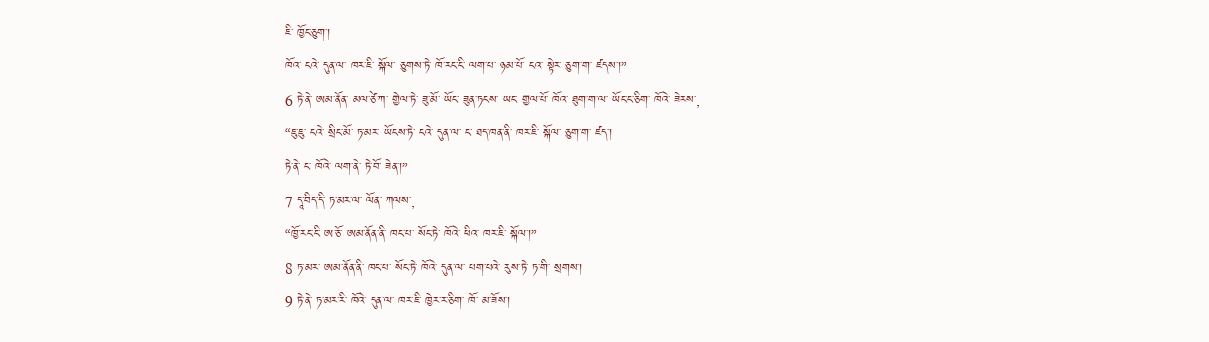ཇི་ ཁྱོང་ཅུག་།
ཁོའ་ ངའེ་ དུན་ལ་ ཁར་ཇི་ སྐོལ་ ཅུགས་ཏེ་ ཁོ་རང་ངི་ ལག་པ་ ཉམ་པོ་ ངའ་ སྟེར་ ཅུག་ག་ ཛདས་།”
6 ཏེ་ནེ་ ཨམ་ནོན་ མལ་ཙེ་ཀ་ གྱེལ་ཏེ་ ཟུ་མོ་ ཡོང་ ཟུན་ཏངས་ ཡང་ གྱལ་པོ་ ཁོའ་ ཐུག་ག་ལ་ ཡོང་ང་ཅིག་ ཁོའེ་ ཟེརས་,
“ཇུ་ཇུ་ ངའེ་ སྲིང་མོ་ ཏ་མར་ ཡོངས་ཏེ་ ངའེ་ དུན་ལ་ ང་ ཐད་ཁན་ནི་ ཁར་ཇི་ སྐོལ་ ཅུག་ག་ ཛད་།
ཏེ་ནེ་ ང་ ཁོའེ་ ལག་ནེ་ ཏེ་བོ་ ཟེན་།”
7 དཱ་བིད་དི་ ཏ་མར་ལ་ ལོན་ ཀལས་,
“ཁྱོ་རང་ངི་ ཨ་ཅོ་ ཨམ་ནོན་ནི་ ཁང་པ་ སོང་ཏེ་ ཁོའེ་ ཕིའ་ ཁར་ཇི་ སྐོལ་།”
8 ཏ་མར་ ཨམ་ནོན་ནི་ ཁང་པ་ སོང་ཏེ་ ཁོའེ་ དུན་ལ་ པག་པའེ་ རུས་ཏེ་ ཏ་གི་ སྲགས་།
9 ཏེ་ནེ་ ཏ་མར་རི་ ཁོའེ་ དུན་ལ་ ཁར་ཇི་ ཁྱེར་ར་ཅིག་ ཁོ་ མ་ཟོས་།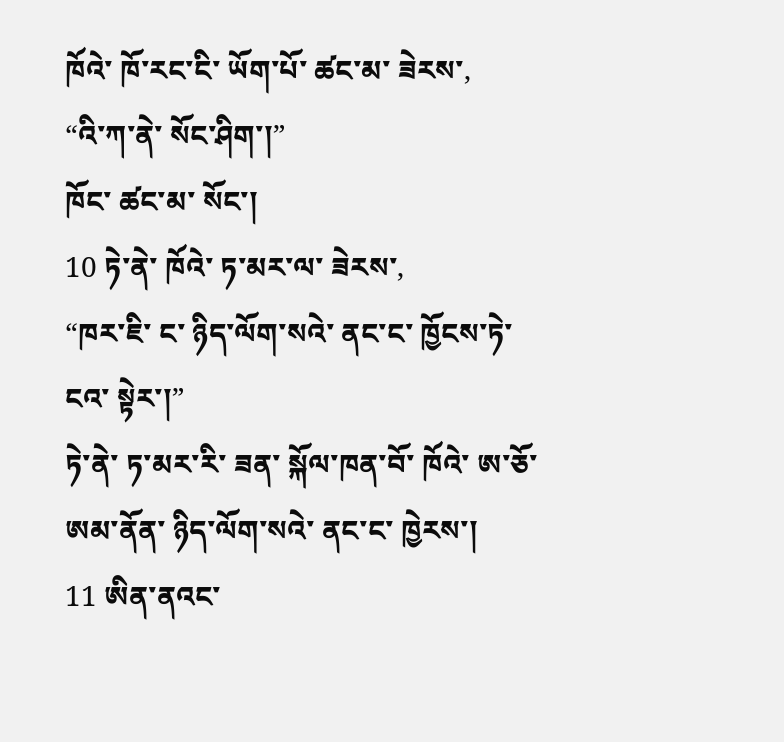ཁོའེ་ ཁོ་རང་ངི་ ཡོག་པོ་ ཚང་མ་ ཟེརས་,
“འི་ཀ་ནེ་ སོང་ཤིག་།”
ཁོང་ ཚང་མ་ སོང་།
10 ཏེ་ནེ་ ཁོའེ་ ཏ་མར་ལ་ ཟེརས་,
“ཁར་ཇི་ ང་ ཉིད་ལོག་སའེ་ ནང་ང་ ཁྱོངས་ཏེ་ ངའ་ སྟེར་།”
ཏེ་ནེ་ ཏ་མར་རི་ ཟན་ སྐོལ་ཁན་བོ་ ཁོའེ་ ཨ་ཅོ་ ཨམ་ནོན་ ཉིད་ལོག་སའེ་ ནང་ང་ ཁྱེརས་།
11 ཨིན་ནའང་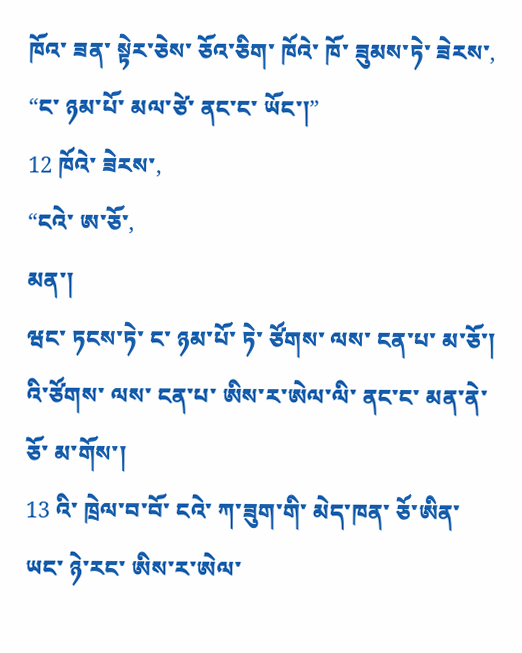ཁོའ་ ཟན་ སྟེར་ཅེས་ ཅོའ་ཅིག་ ཁོའེ་ ཁོ་ ཟུམས་ཏེ་ ཟེརས་,
“ང་ ཉམ་པོ་ མལ་ཙེ་ ནང་ང་ ཡོང་།”
12 ཁོའེ་ ཟེརས་,
“ངའེ་ ཨ་ཅོ་,
མན་།
ཝང་ ཏངས་ཏེ་ ང་ ཉམ་པོ་ ཏེ་ ཙོགས་ ལས་ ངན་པ་ མ་ཅོ་།
འི་ཙོགས་ ལས་ ངན་པ་ ཨིས་ར་ཨེལ་ལི་ ནང་ང་ མན་ནེ་ ཅོ་ མ་གོས་།
13 འི་ ཁྲེལ་བ་བོ་ ངའེ་ ཀ་ཟུག་གི་ མེད་ཁན་ ཅོ་ཨིན་ ཡང་ ཉེ་རང་ ཨིས་ར་ཨེལ་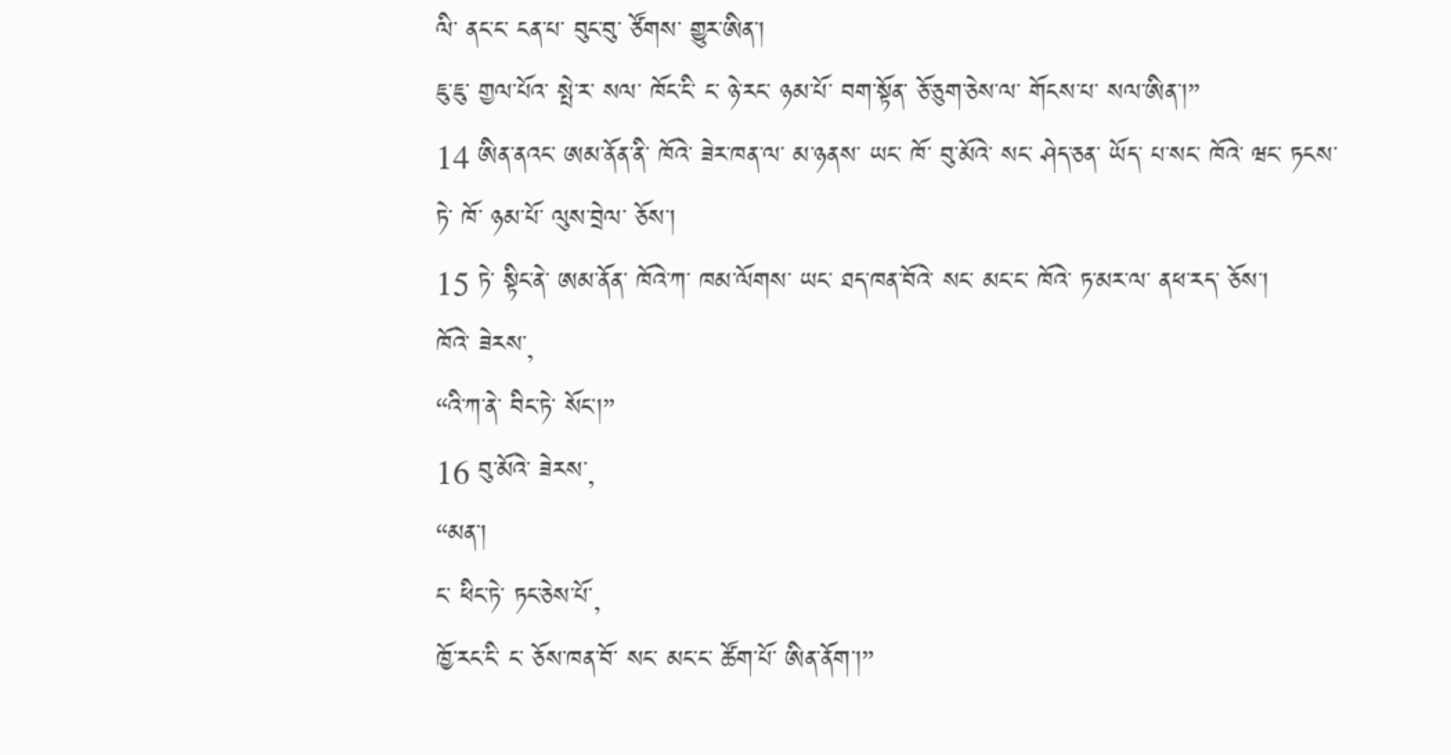ལི་ ནང་ང་ ངན་པ་ བུང་བུ་ ཙོགས་ གྱུར་ཨིན་།
ཇུ་ཇུ་ གྱལ་པོའ་ སྤེ་ར་ སལ་ ཁོང་ངི་ ང་ ཉེ་རང་ ཉམ་པོ་ བག་སྟོན་ ཅོ་ཅུག་ཅེས་ལ་ གོངས་པ་ སལ་ཨིན་།”
14 ཨིན་ནའང་ ཨམ་ནོན་ནི་ ཁོའེ་ ཟེར་ཁན་ལ་ མ་ཉནས་ ཡང་ ཁོ་ བུ་མོའེ་ སང་ ཤེད་ཅན་ ཡོད་ པ་སང་ ཁོའེ་ ཝང་ ཏངས་ཏེ་ ཁོ་ ཉམ་པོ་ ལུས་བྲེལ་ ཅོས་།
15 ཏེ་ སྟིང་ནེ་ ཨམ་ནོན་ ཁོའེ་ཀ་ ཁམ་ལོགས་ ཡང་ ཐད་ཁན་བོའེ་ སང་ མང་ང་ ཁོའེ་ ཏ་མར་ལ་ ནཕ་རད་ ཅོས་།
ཁོའེ་ ཟེརས་,
“འི་ཀ་ནེ་ བིང་ཏེ་ སོང་།”
16 བུ་མོའེ་ ཟེརས་,
“མན་།
ང་ ཕིང་ཏེ་ ཏང་ཅེས་པོ་,
ཁྱོ་རང་ངི་ ང་ ཅོས་ཁན་བོ་ སང་ མང་ང་ ཚོག་པོ་ ཨིན་ནོག་།”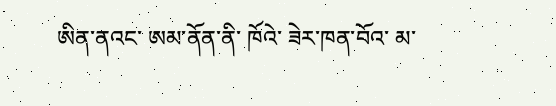ཨིན་ནའང་ ཨམ་ནོན་ནི་ ཁོའེ་ ཟེར་ཁན་བོའ་ མ་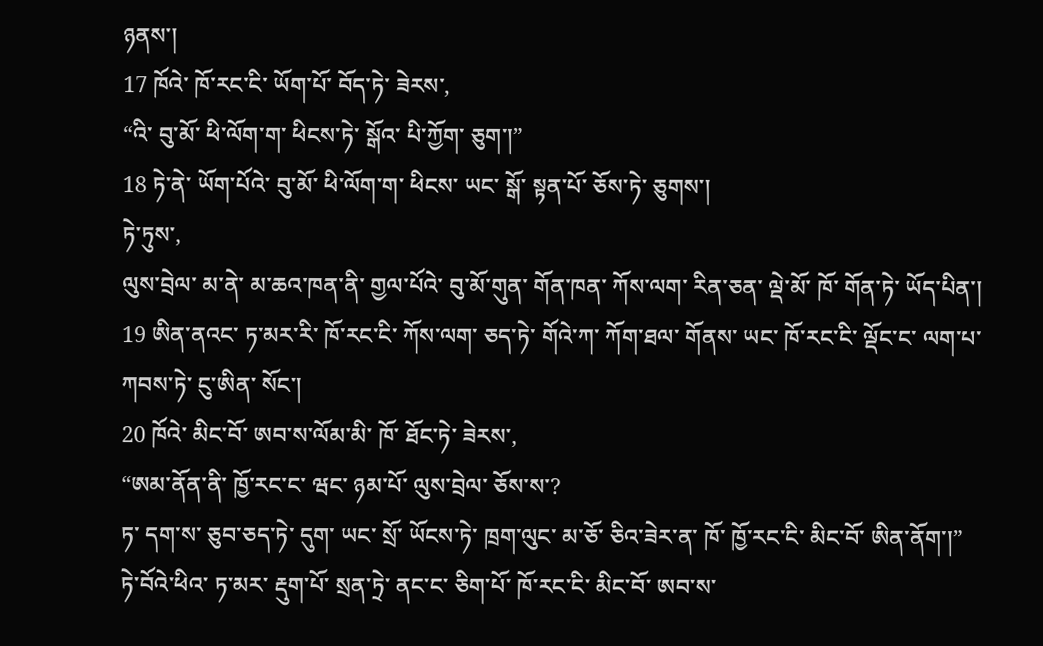ཉནས་།
17 ཁོའེ་ ཁོ་རང་ངི་ ཡོག་པོ་ བོད་ཏེ་ ཟེརས་,
“འི་ བུ་མོ་ ཕི་ལོག་ག་ ཕིངས་ཏེ་ སྒོའ་ པི་ཀྱོག་ ཅུག་།”
18 ཏེ་ནེ་ ཡོག་པོའེ་ བུ་མོ་ ཕི་ལོག་ག་ ཕིངས་ ཡང་ སྒོ་ སྟན་པོ་ ཅོས་ཏེ་ ཅུགས་།
ཏེ་ཏུས་,
ལུས་བྲེལ་ མ་ནེ་ མ་ཆའ་ཁན་ནི་ གྱལ་པོའེ་ བུ་མོ་གུན་ གོན་ཁན་ ཀོས་ལག་ རིན་ཅན་ ལྡེ་མོ་ ཁོ་ གོན་ཏེ་ ཡོད་པིན་།
19 ཨིན་ནའང་ ཏ་མར་རི་ ཁོ་རང་ངི་ ཀོས་ལག་ ཅད་ཏེ་ གོའེ་ཀ་ ཀོག་ཐལ་ གོནས་ ཡང་ ཁོ་རང་ངི་ ལྡོང་ང་ ལག་པ་ ཀབས་ཏེ་ ངུ་ཨིན་ སོང་།
20 ཁོའེ་ མིང་བོ་ ཨབ་ས་ལོམ་མི་ ཁོ་ ཐོང་ཏེ་ ཟེརས་,
“ཨམ་ནོན་ནི་ ཁྱོ་རང་ང་ ཝང་ ཉམ་པོ་ ལུས་བྲེལ་ ཅོས་ས་?
ཏ་ དག་ས་ ཅུབ་ཅད་ཏེ་ དུག་ ཡང་ སྲོ་ ཡོངས་ཏེ་ ཁྲག་ལུང་ མ་ཅོ་ ཅིའ་ཟེར་ན་ ཁོ་ ཁྱོ་རང་ངི་ མིང་བོ་ ཨིན་ནོག་།”
ཏེ་བོའེ་ཕིའ་ ཏ་མར་ རྡུག་པོ་ སྲན་ཏྲེ་ ནང་ང་ ཅིག་པོ་ ཁོ་རང་ངི་ མིང་བོ་ ཨབ་ས་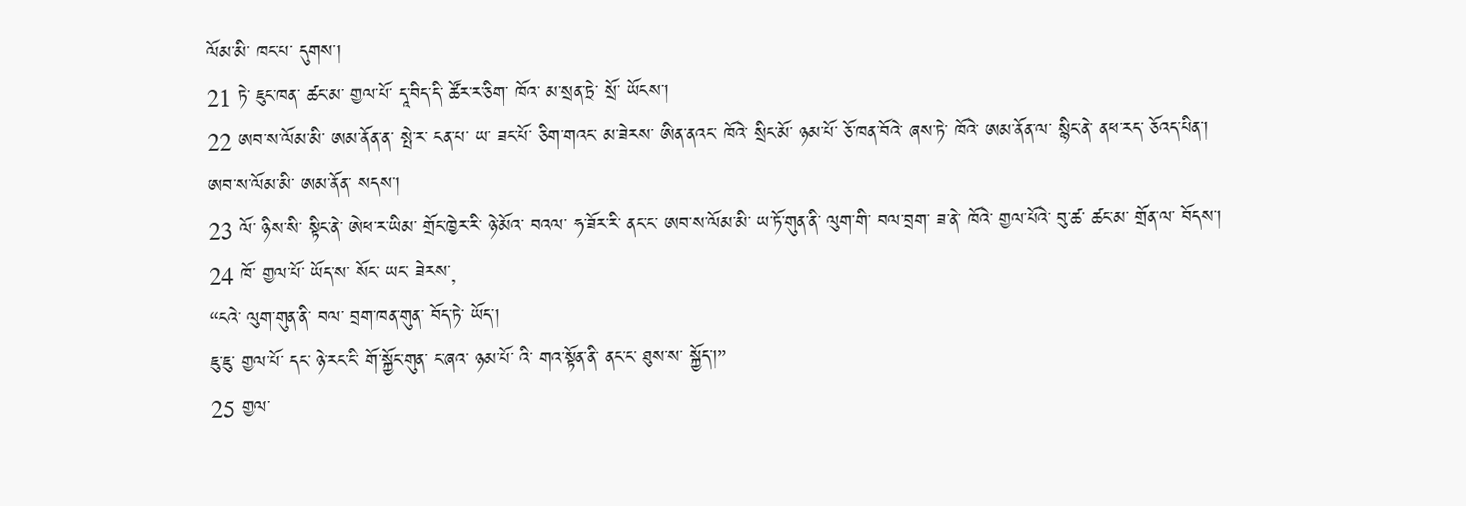ལོམ་མི་ ཁང་པ་ དུགས་།
21 ཏེ་ ཇུང་ཁན་ ཚང་མ་ གྱལ་པོ་ དཱ་བིད་དི་ ཚོར་ར་ཅིག་ ཁོའ་ མ་སྲན་ཏྲེ་ སྲོ་ ཡོངས་།
22 ཨབ་ས་ལོམ་མི་ ཨམ་ནོན་ན་ སྤེ་ར་ ངན་པ་ ཡ་ ཟང་པོ་ ཅིག་གའང་ མ་ཟེརས་ ཨིན་ནའང་ ཁོའེ་ སྲིང་མོ་ ཉམ་པོ་ ཅོ་ཁན་བོའེ་ ཞས་ཏེ་ ཁོའེ་ ཨམ་ནོན་ལ་ སྙིང་ནེ་ ནཕ་རད་ ཅོའད་པིན་།
ཨབ་ས་ལོམ་མི་ ཨམ་ནོན་ སདས་།
23 ལོ་ ཉིས་སི་ སྟིང་ནེ་ ཨེཕ་ར་ཡིམ་ གྲོང་ཁྱེར་རི་ ཉེ་མོའ་ བའལ་ ཧ་ཟོར་རི་ ནང་ང་ ཨབ་ས་ལོམ་མི་ ཡ་ཏོ་གུན་ནི་ ལུག་གི་ བལ་བྲག་ ཟ་ནེ་ ཁོའེ་ གྱལ་པོའེ་ བུ་ཚ་ ཚང་མ་ གྲོན་ལ་ བོདས་།
24 ཁོ་ གྱལ་པོ་ ཡོད་ས་ སོང་ ཡང་ ཟེརས་,
“ངའེ་ ལུག་གུན་ནི་ བལ་ བྲག་ཁན་གུན་ བོད་ཏེ་ ཡོད་།
ཇུ་ཇུ་ གྱལ་པོ་ དང་ ཉེ་རང་ངི་ གོ་སྐྱོང་གུན་ ང་ཞའ་ ཉམ་པོ་ འི་ གའ་སྟོན་ནི་ ནང་ང་ ཐུས་ས་ སྐྱོད་།”
25 གྱལ་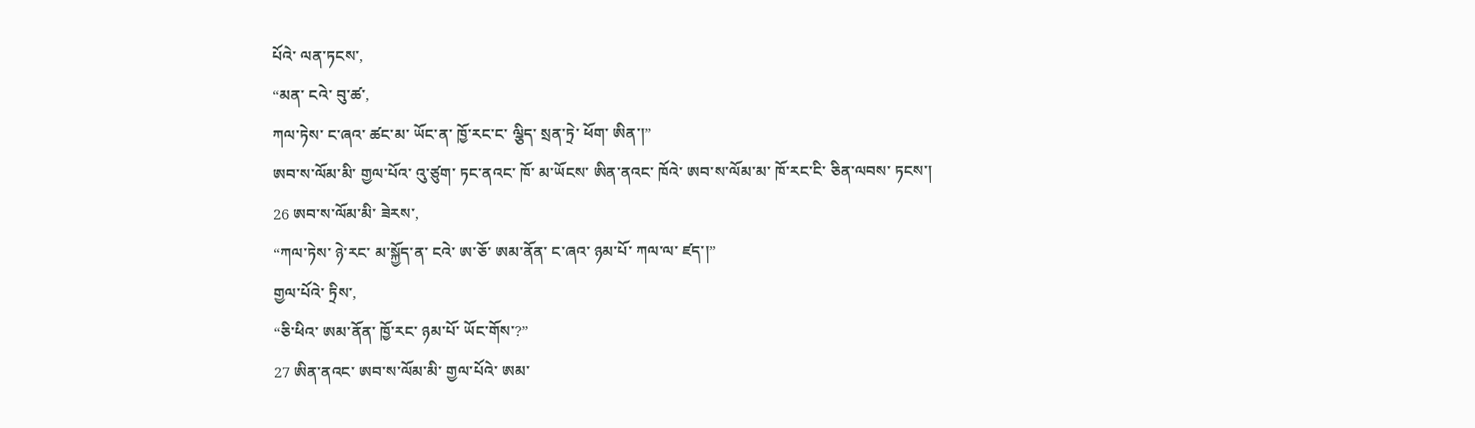པོའེ་ ལན་ཏངས་,
“མན་ ངའེ་ བུ་ཚ་,
ཀལ་ཏེས་ ང་ཞའ་ ཚང་མ་ ཡོང་ན་ ཁྱོ་རང་ང་ ལྕིད་ སྲན་ཏྲེ་ ཕོག་ ཨིན་།”
ཨབ་ས་ལོམ་མི་ གྱལ་པོའ་ འུ་ཙུག་ ཏང་ནའང་ ཁོ་ མ་ཡོངས་ ཨིན་ནའང་ ཁོའེ་ ཨབ་ས་ལོམ་མ་ ཁོ་རང་ངི་ ཅིན་ལབས་ ཏངས་།
26 ཨབ་ས་ལོམ་མི་ ཟེརས་,
“ཀལ་ཏེས་ ཉེ་རང་ མ་སྐྱོད་ན་ ངའེ་ ཨ་ཅོ་ ཨམ་ནོན་ ང་ཞའ་ ཉམ་པོ་ ཀལ་ལ་ ཛད་།”
གྱལ་པོའེ་ ཏྲིས་,
“ཅི་ཕིའ་ ཨམ་ནོན་ ཁྱོ་རང་ ཉམ་པོ་ ཡོང་གོས་?”
27 ཨིན་ནའང་ ཨབ་ས་ལོམ་མི་ གྱལ་པོའེ་ ཨམ་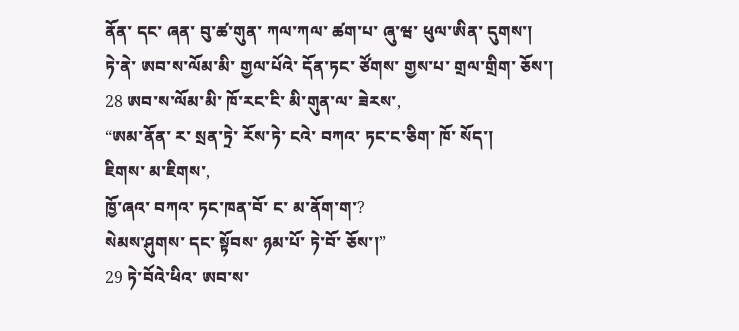ནོན་ དང་ ཞན་ བུ་ཚ་གུན་ ཀལ་ཀལ་ ཚག་པ་ ཞུ་ཝ་ ཕུལ་ཨིན་ དུགས་།
ཏེ་ནེ་ ཨབ་ས་ལོམ་མི་ གྱལ་པོའེ་ དོན་ཏང་ ཙོགས་ གྱས་པ་ གྲལ་གྲིག་ ཅོས་།
28 ཨབ་ས་ལོམ་མི་ ཁོ་རང་ངི་ མི་གུན་ལ་ ཟེརས་,
“ཨམ་ནོན་ ར་ སྲན་ཏྲེ་ རོས་ཏེ་ ངའེ་ བཀའ་ ཏང་ང་ཅིག་ ཁོ་ སོད་།
ཇིགས་ མ་ཇིགས་,
ཁྱོ་ཞའ་ བཀའ་ ཏང་ཁན་བོ་ ང་ མ་ནོག་ག་?
སེམས་ཤུགས་ དང་ སྟོབས་ ཉམ་པོ་ ཏེ་བོ་ ཅོས་།”
29 ཏེ་བོའེ་ཕིའ་ ཨབ་ས་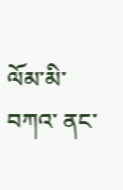ལོམ་མི་ བཀའ་ ནང་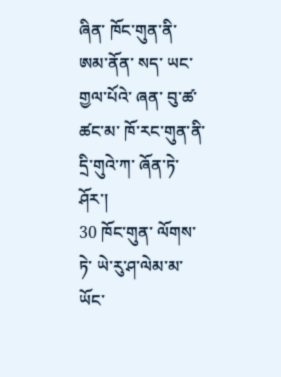ཞིན་ ཁོང་གུན་ནི་ ཨམ་ནོན་ སད་ ཡང་ གྱལ་པོའེ་ ཞན་ བུ་ཚ་ ཚང་མ་ ཁོ་རང་གུན་ནི་ དྲི་གུའེ་ཀ་ ཞོན་ཏེ་ ཤོར་།
30 ཁོང་གུན་ ལོགས་ཏེ་ ཡེ་རུ་ཤ་ལེམ་མ་ ཡོང་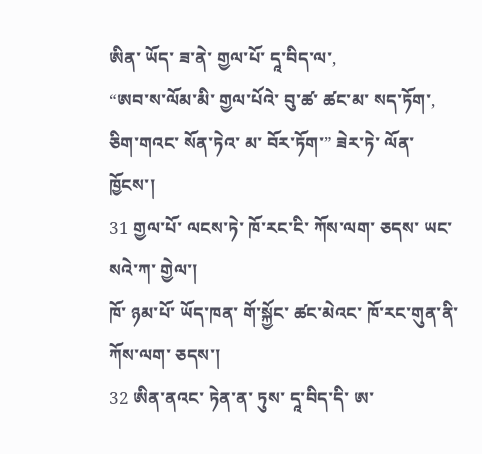ཨིན་ ཡོད་ ཟ་ནེ་ གྱལ་པོ་ དཱ་བིད་ལ་,
“ཨབ་ས་ལོམ་མི་ གྱལ་པོའེ་ བུ་ཚ་ ཚང་མ་ སད་ཏོག་,
ཅིག་གའང་ སོན་ཏེའ་ མ་ བོར་ཏོག་” ཟེར་ཏེ་ ལོན་ ཁྱོངས་།
31 གྱལ་པོ་ ལངས་ཏེ་ ཁོ་རང་ངི་ ཀོས་ལག་ ཅདས་ ཡང་ སའེ་ཀ་ གྱེལ་།
ཁོ་ ཉམ་པོ་ ཡོད་ཁན་ གོ་སྐྱོང་ ཚང་མེའང་ ཁོ་རང་གུན་ནི་ ཀོས་ལག་ ཅདས་།
32 ཨིན་ནའང་ ཏེན་ན་ ཏུས་ དཱ་བིད་དི་ ཨ་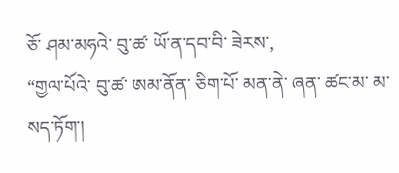ཅོ་ ཤམ་མཧའེ་ བུ་ཚ་ ཡོ་ན་དབ་བི་ ཟེརས་,
“གྱལ་པོའེ་ བུ་ཚ་ ཨམ་ནོན་ ཅིག་པོ་ མན་ནེ་ ཞན་ ཚང་མ་ མ་སད་ཏོག་།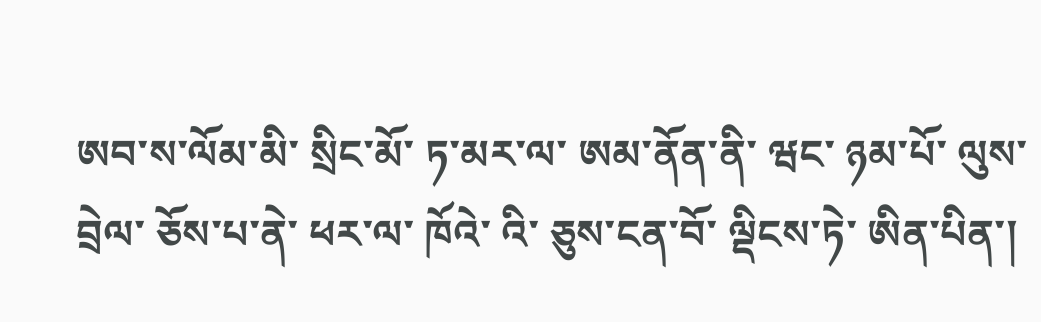ཨབ་ས་ལོམ་མི་ སྲིང་མོ་ ཏ་མར་ལ་ ཨམ་ནོན་ནི་ ཝང་ ཉམ་པོ་ ལུས་བྲེལ་ ཅོས་པ་ནེ་ ཕར་ལ་ ཁོའེ་ འི་ ཅུས་ངན་བོ་ ལྡིངས་ཏེ་ ཨིན་པིན་།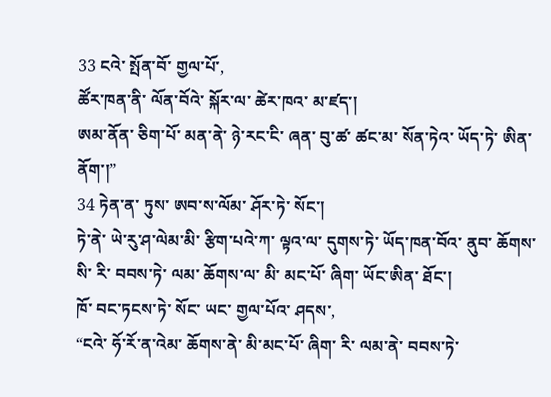33 ངའེ་ སྤོན་བོ་ གྱལ་པོ་,
ཚོར་ཁན་ནི་ ལོན་བོའེ་ སྐོར་ལ་ ཚེར་ཁའ་ མ་ཛད་།
ཨམ་ནོན་ ཅིག་པོ་ མན་ནེ་ ཉེ་རང་ངི་ ཞན་ བུ་ཚ་ ཚང་མ་ སོན་ཏེའ་ ཡོད་ཏེ་ ཨིན་ནོག་།”
34 ཏེན་ན་ ཏུས་ ཨབ་ས་ལོམ་ ཤོར་ཏེ་ སོང་།
ཏེ་ནེ་ ཡེ་རུ་ཤ་ལེམ་མི་ རྩིག་པའེ་ཀ་ ལྟའ་ལ་ དུགས་ཏེ་ ཡོད་ཁན་བོའ་ ནུབ་ ཆོགས་སི་ རི་ བབས་ཏེ་ ལམ་ ཆོགས་ལ་ མི་ མང་པོ་ ཞིག་ ཡོང་ཨིན་ ཐོང་།
ཁོ་ བང་ཏངས་ཏེ་ སོང་ ཡང་ གྱལ་པོའ་ ཤདས་,
“ངའེ་ ཧོ་རོ་ན་འེམ་ ཆོགས་ནེ་ མི་མང་པོ་ ཞིག་ རི་ ལམ་ནེ་ བབས་ཏེ་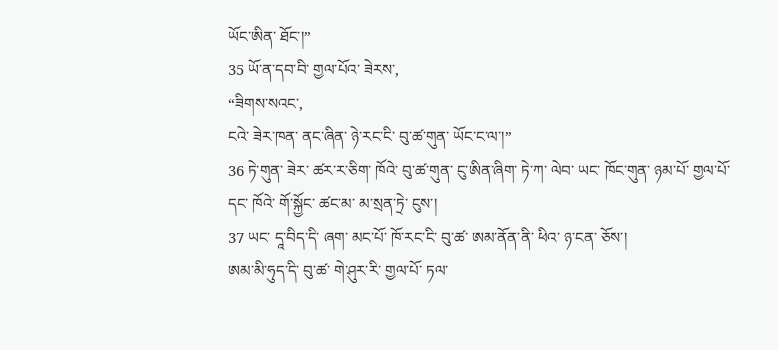ཡོང་ཨིན་ ཐོང་།”
35 ཡོ་ན་དབ་བི་ གྱལ་པོའ་ ཟེརས་,
“ཟིགས་སའང་,
ངའེ་ ཟེར་ཁན་ ནང་ཞིན་ ཉེ་རང་ངི་ བུ་ཚ་གུན་ ཡོང་ང་ལ་།”
36 ཏེ་གུན་ ཟེར་ ཚར་ར་ཅིག་ ཁོའེ་ བུ་ཚ་གུན་ ངུ་ཨིན་ཞིག་ ཏེ་ཀ་ ལེབ་ ཡང་ ཁོང་གུན་ ཉམ་པོ་ གྱལ་པོ་ དང་ ཁོའེ་ གོ་སྐྱོང་ ཚང་མ་ མ་སྲན་ཏྲེ་ ངུས་།
37 ཡང་ དཱ་བིད་དི་ ཞག་ མང་པོ་ ཁོ་རང་ངི་ བུ་ཚ་ ཨམ་ནོན་ནི་ ཕིའ་ ཉ་ངན་ ཅོས་།
ཨམ་མི་ཧུད་དི་ བུ་ཚ་ གེ་ཤུར་རི་ གྱལ་པོ་ ཏལ་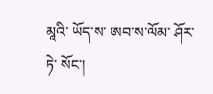མཱའི་ ཡོད་ས་ ཨབ་ས་ལོམ་ ཤོར་ཏེ་ སོང་།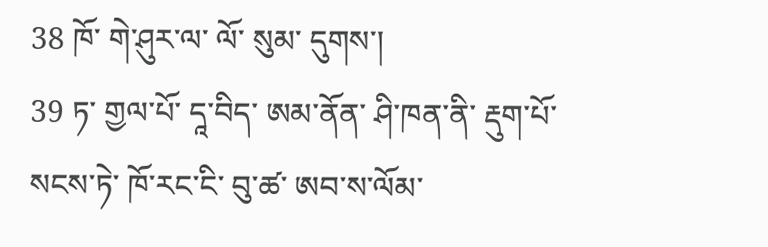38 ཁོ་ གེ་ཤུར་ལ་ ལོ་ སུམ་ དུགས་།
39 ཏ་ གྱལ་པོ་ དཱ་བིད་ ཨམ་ནོན་ ཤི་ཁན་ནི་ རྡུག་པོ་ སངས་ཏེ་ ཁོ་རང་ངི་ བུ་ཚ་ ཨབ་ས་ལོམ་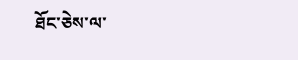ཐོང་ཅེས་ལ་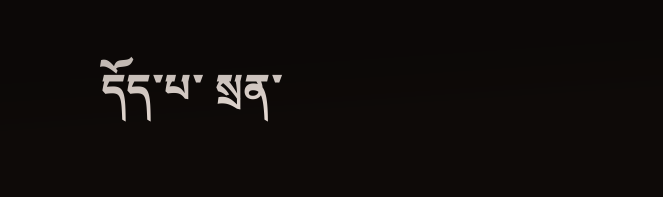དོད་པ་ སྲན་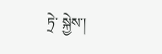ཏྲེ་ སྐྱེས་།